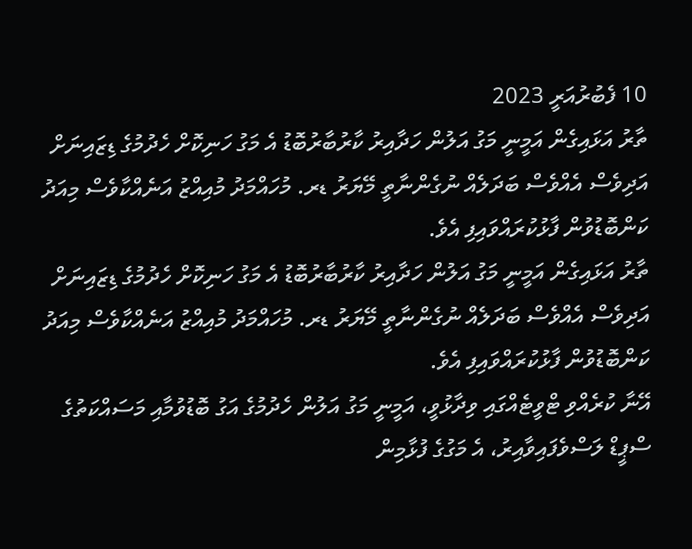10 ފެބުރުއަރީ 2023
ތާރު އަޅައިގެން އަމީނީ މަގު އަލުން ހަދާއިރު ކާރުބާރުބޮޑު އެ މަގު ހަނިކޮށް ހެދުމުގެ ޑިޒައިނަށް އަދިވެސް އެއްވެސް ބަދަލެއް ނުގެންނާތީ މޭޔަރު ޑރ. މުހައްމަދު މުއިއްޒު އަނެއްކާވެސް މިއަދު ކަންބޮޑުވުން ފާޅުކުރައްވައިފި އެވެ.
ތާރު އަޅައިގެން އަމީނީ މަގު އަލުން ހަދާއިރު ކާރުބާރުބޮޑު އެ މަގު ހަނިކޮށް ހެދުމުގެ ޑިޒައިނަށް އަދިވެސް އެއްވެސް ބަދަލެއް ނުގެންނާތީ މޭޔަރު ޑރ. މުހައްމަދު މުއިއްޒު އަނެއްކާވެސް މިއަދު ކަންބޮޑުވުން ފާޅުކުރައްވައިފި އެވެ.
އޭނާ ކުރެއްވި ޓްވީޓެއްގައި ވިދާޅުވީ، އަމީނީ މަގު އަލުން ހެދުމުގެ އަގު ބޮޑުވުމާއި މަސައްކަތުގެ ސްޕީޑް ލަސްވެފައިވާއިރު، އެ މަގުގެ ފުޅާމިން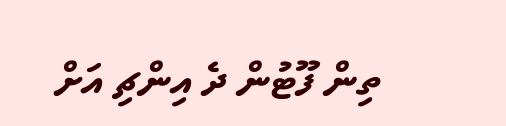ތިން ފޫޓުން ދެ އިންޗި އަށް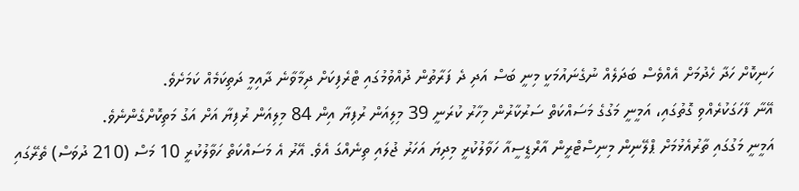ހަނިކޮށް ހަދާ ހެދުމަށް އެއްވެސް ބަދަލެއް ނުގެނައުމަކީ މިނީ ބަސް އަދި ދެ ފަރާތުން ދުއްވުމުގައި ޓްރެފިކަށް ދިމާވާނެ ދާއިމީ ދަތިކަމެއް ކަމަށެވެ.
އޭނާ ފާހަގަކުރެއްވި ގޮތުގައި، އަމީނީ މަގުގެ މަސައްކަތް ސަރުކާރުން މިހާރު ކުރަނީ 39 މިލިއަން ރުފިޔާ އިން 84 މިލިއަން ރުފިޔާ އަށް އަގު މަތިކޮށްގެންނެވެ.
އަމީނީ މަގުގައި ތާރުއެޅުމަށް ޕްލޭނިން މިނިސްޓްރީން އާރްޑީސީއާ ހަވާލުކުރީ މިދިޔަ އަހަރު ޖުލައި ތިނެއްގަ އެވެ. އޭރު އެ މަސައްކަތް ހަވާލުކުރީ 10 މަސް (210 ދުވަސް) ތެރޭގައި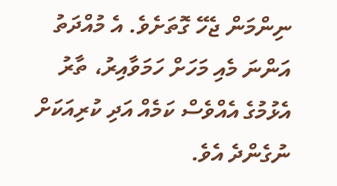ނިންމަން ޖެހޭ ގޮތަށެވެ. އެ މުއްދަތު އަންނަ މެއި މަހަށް ހަމަވާއިރު، ތާރު އެޅުމުގެ އެއްވެސް ކަމެއް އަދި ކުރިއަކަށް ނުގެންދެ އެވެ.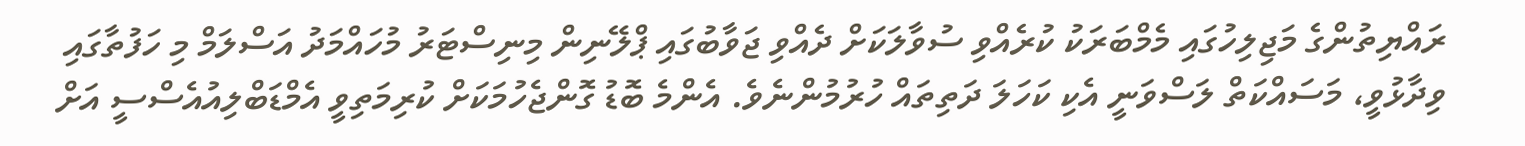ރައްޔިތުންގެ މަޖިލިހުގައި މެމްބަރަކު ކުރެއްވި ސުވާލަކަށް ދެއްވި ޖަވާބުގައި ޕްލޭނިން މިނިސްޓަރު މުހައްމަދު އަސްލަމް މި ހަފުތާގައި ވިދާޅުވީ، މަސައްކަތް ލަސްވަނީ އެކި ކަހަލަ ދަތިތައް ހުރުމުންނެވެ. އެންމެ ބޮޑު ގޮންޖެހުމަކަށް ކުރިމަތިވީ އެމްޑަބްލިއުއެސްސީ އަށް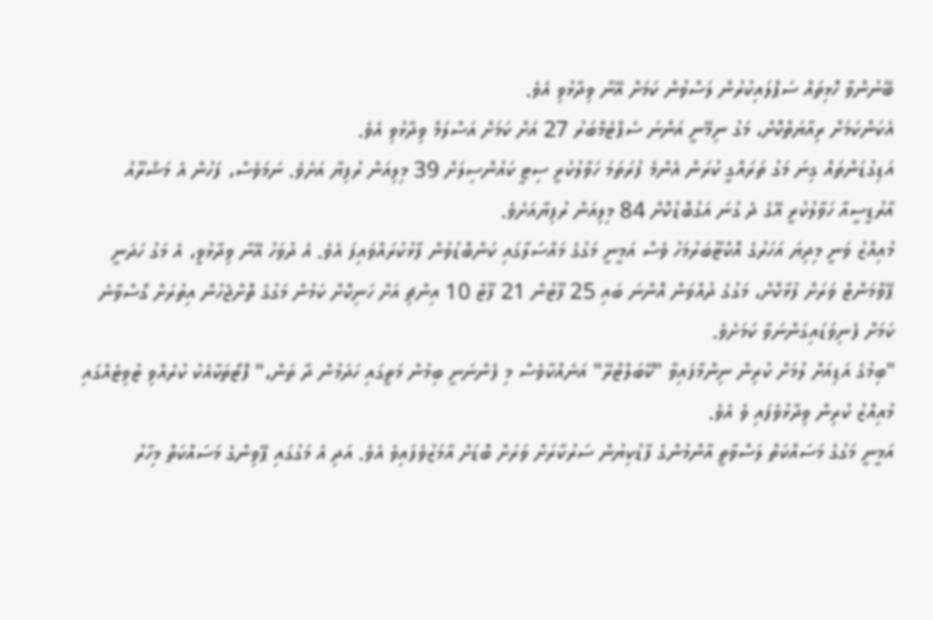ބޭނުންވާ ހޮޅިތައް ސަޕްލައިކުރުން ލަސްވުން ކަމަށް އޭނާ ވިދާޅުވި އެވެ.
އެކަންކަމަށް ރިއާޔަތްކޮށް، މަގު ނިމޭނީ އަންނަ ސެޕްޓެމްބަރު 27 އަށް ކަމަށް އަސްލަމް ވިދާޅުވި އެވެ.
އަޑިގުޑަންތައް ގިނަ މަގު ތަރައްގީ ކުރަން އެންމެ ފުރަތަމަ ހަވާލުކުރީ ސިޓީ ކައުންސިލަށް 39 މިލިއަން ރުފިޔާ އަށެވެ. ނަމަވެސް، ފަހުން އެ މަޝްރޫއު އާރުޑީސީއާ ހަވާލުކުރީ އޭގެ ދެ ގުނަ އަގުބޮޑުކޮށް 84 މިލިއަން ރުފިޔާއަށެވެ.
މުއިއްޒު ވަނީ މިދިޔަ އަހަރުގެ އޮކްޓޫބަރުމަހު ވެސް އަމީނީ މަގުގެ މައްސަލާގައި ކަންބޮޑުވުން ފާޅުކުރައްވައިފަ އެވެ. އެ ދުވަހު އޭނާ ވިދާޅުވީ، އެ މަގު ހަދަނީ ޕޭވްމަންޓް ވަރަށް ފުޅާކޮށް، މަގުގެ ދުއްވަން އޮންނަ ބައި 25 ފޫޓުން 21 ފޫޓް 10 އިންޗި އަށް ހަނިކޮށް ކަމުން މަގުގެ ތޮށްޖެހުން އިތުރަށް ގޯސްވާނެ ކަމަށް ފެނިވަޑައިގަންނަވާ ކަމަށެވެ.
"ބިމުގެ އަޑިއަށް ލުމަށް ކުރިން ނިންމާފައިވާ "ކޭބަލްޓްރޭ" އަނެއްކާވެސް މި ފެންނަނީ ބިމުން މަތީގައި ހަދަމުން ދާ ތަން،" ފޮޓޯތަކާއެކު ކުރެއްވި ޓުވިޓެއްގައި މުއިއްޒު ކުރިން ވިދާޅުވެފައި ވެ އެވެ.
އަމީނީ މަގުގެ މަސައްކަތް ލަސްވާތީ އާންމުންގެ ފާޑުކިޔުން ސަރުކާރަށް ވަރަށް ބޮޑަށް އާމަޒުވެފައިވެ އެވެ. އަދި އެ މަގުގައި ޕޭވިންގެ މަސައްކަތް މިހާރު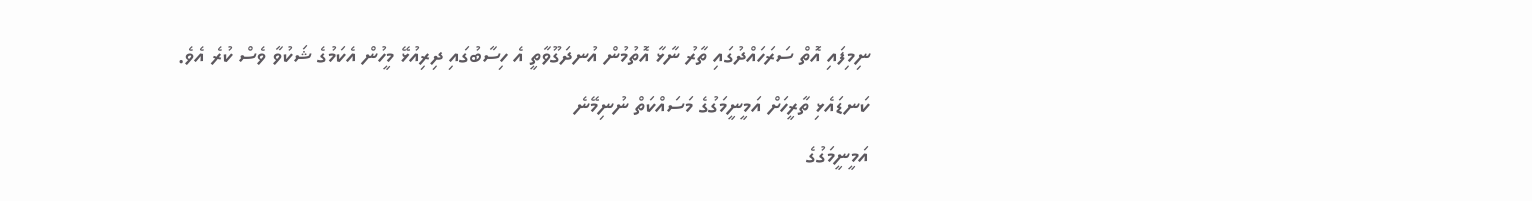ނިމިފައި އޮތް ސަރަހައްދުގައި ތާރު ނާޅާ އޮތުމުން އުނދަގޫވާތީ އެ ހިސާބުގައި ދިރިއުޅޭ މީހުން އެކަމުގެ ޝަކުވާ ވެސް ކުރެ އެވެ.
ކަނޑައެޅި ތާރީހަށް އަމީނީމަގުގެ މަސައްކަތް ނުނިމޭނެ
އަމީނީމަގުގެ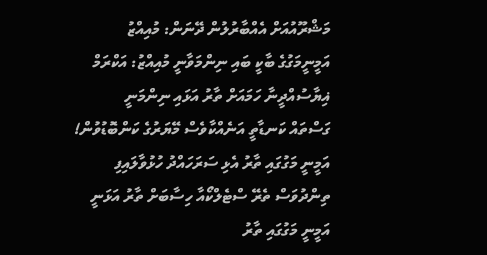މަޝްރޫއުއަށް އެއްބާރުލުން ދޭނަން: މުއިއްޒު
އަމީނީމަގުގެ ބާކީ ބައި ނިންމަވާނީ މުއިއްޒު: އަކްރަމް
ޣިޔާސުއްދީނާ ހަމައަށް ތާރު އަޅައި ނިންމަނީ
ގަސްތައް ކަނޑާތީ އަނެއްކާވެސް މޭޔަރުގެ ކަންބޮޑުވުން!
އަމީނީ މަގުގައި ތާރު އެޅި ސަރަހައްދު ހުޅުވާލައިފި
ތިންދުވަސް ތެރޭ ސްޓެލްކޯއާ ހިސާބަށް ތާރު އަޅަނީ
އަމީނީ މަގުގައި ތާރު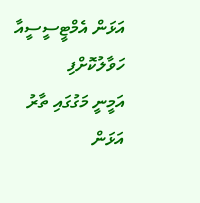އަޅަން އެމްޓީސީސީއާ ހަވާލުކޮށްފި
އަމީނީ މަގުގައި ތާރު އަޅަން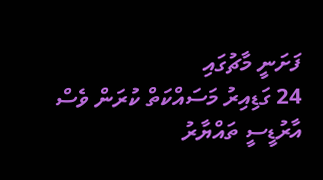ފަށަނީ މާޗުގައި
24 ގަޑިއިރު މަސައްކަތް ކުރަން ވެސް އާރުޑީސީ ތައްޔާރު